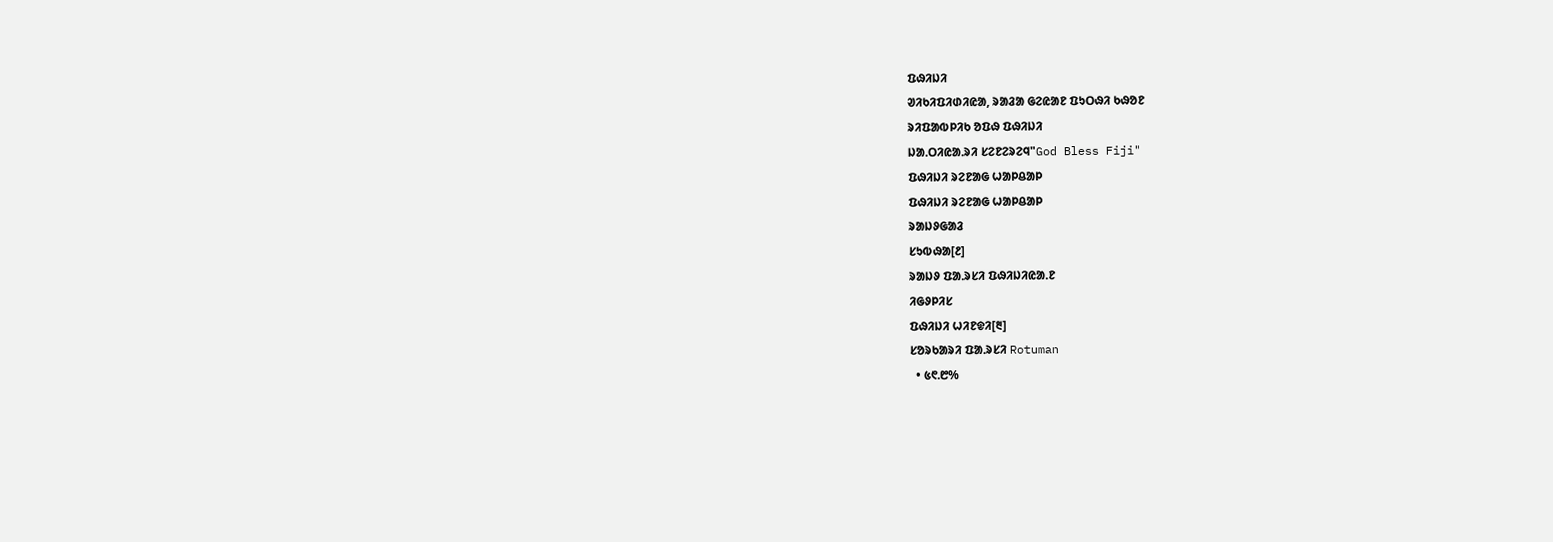ᱯᱷᱤᱡᱤ
ᱣᱤᱠᱤᱯᱤᱰᱤᱭᱟ, ᱨᱟᱲᱟ ᱜᱮᱭᱟᱱ ᱯᱩᱛᱷᱤ ᱠᱷᱚᱱ
ᱨᱤᱯᱟᱵᱞᱤᱠ ᱚᱯᱷ ᱯᱷᱤᱡᱤ
ᱡᱟᱹᱛᱤᱭᱟᱹᱨᱤ ᱥᱮᱱᱮᱨᱮᱧ"God Bless Fiji"
ᱯᱷᱤᱡᱤ ᱨᱮᱱᱟᱜ ᱦᱟᱞᱪᱟᱞ
ᱯᱷᱤᱡᱤ ᱨᱮᱱᱟᱜ ᱦᱟᱞᱪᱟᱞ
ᱨᱟᱡᱽᱜᱟᱲ
ᱥᱩᱵᱷᱟ[᱒]
ᱨᱟᱡᱽ ᱯᱟᱹᱨᱥᱤ ᱯᱷᱤᱡᱤᱭᱟᱹᱱ
ᱤᱜᱽᱞᱤᱥ
ᱯᱷᱤᱡᱤ ᱦᱤᱱᱫᱤ[᱓]
ᱥᱚᱨᱠᱟᱨᱤ ᱯᱟᱹᱨᱥᱤ Rotuman
  • ᱕᱖.᱘%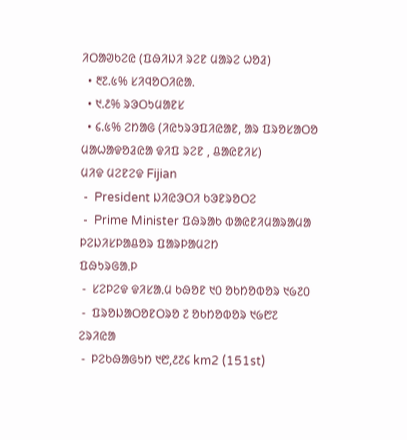ᱤᱛᱟᱣᱠᱮᱭ (ᱯᱷᱤᱡᱤ ᱨᱮᱱ ᱢᱟᱨᱮ ᱦᱚᱲ)
  • ᱓᱗.᱕% ᱥᱤᱧᱚᱛᱤᱭᱟᱹ
  • ᱑.᱒% ᱨᱳᱛᱩᱢᱟᱱᱥ
  • ᱔.᱕% ᱮᱴᱟᱜ (ᱤᱭᱩᱨᱳᱯᱤᱭᱟᱱ, ᱟᱨ ᱯᱨᱚᱥᱟᱛᱚ ᱢᱟᱦᱟᱫᱚᱲᱭᱟ ᱫᱤᱯ ᱨᱮᱱ , ᱪᱟᱭᱱᱤᱥ)
ᱢᱤᱫ ᱢᱮᱱᱮᱫ Fijian
 -  President ᱡᱤᱭᱳᱛᱤ ᱠᱳᱱᱨᱚᱛᱮ
 -  Prime Minister ᱯᱷᱨᱟᱠ ᱵᱟᱭᱱᱤᱢᱟᱨᱟᱢᱟ
ᱞᱮᱡᱤᱥᱞᱟᱪᱚᱨ ᱯᱟᱨᱞᱟᱢᱮᱴ
ᱯᱷᱩᱨᱜᱟᱹᱞ
 -  ᱥᱮᱞᱮᱫ ᱫᱤᱥᱟᱹᱢ ᱠᱷᱚᱱ ᱑᱐ ᱚᱠᱴᱚᱵᱚᱨ ᱑᱙᱗᱐
 -  ᱯᱨᱚᱡᱟᱛᱚᱱᱛᱨᱚ ᱗ ᱚᱠᱴᱚᱵᱚᱨ ᱑᱙᱘᱗
ᱮᱨᱤᱭᱟ
 -  ᱞᱮᱠᱷᱟᱜᱩᱴ ᱑᱘,᱒᱗᱔ km2 (151st)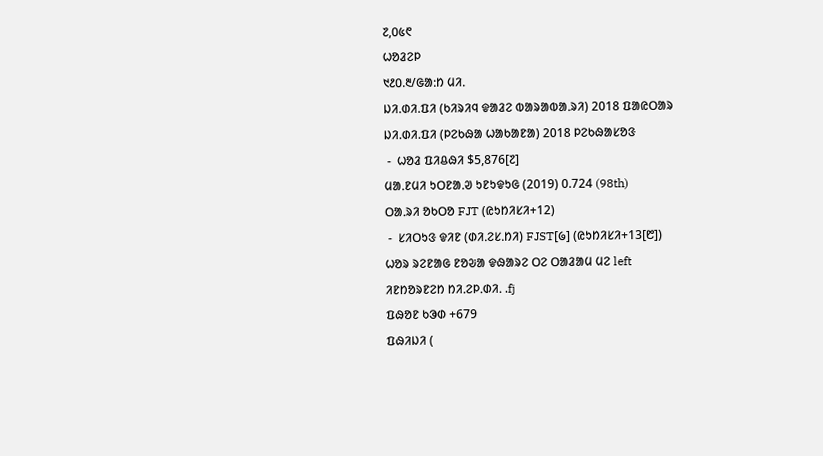᱗,᱐᱕᱖
ᱦᱚᱲᱮᱞ
᱑᱒᱐.᱓/ᱜᱟᱺᱴ ᱢᱤᱹ
ᱡᱤ.ᱰᱤ.ᱯᱤ (ᱠᱤᱨᱤᱧ ᱫᱟᱲᱮ ᱵᱟᱨᱟᱵᱟᱹᱨᱤ) 2018 ᱯᱟᱭᱛᱟᱨ
ᱡᱤ.ᱰᱤ.ᱯᱤ (ᱞᱮᱠᱷᱟ ᱦᱟᱠᱟᱱᱟ) 2018 ᱞᱮᱠᱷᱟᱥᱚᱝ
 -  ᱦᱚᱲ ᱯᱤᱪᱷᱤ $5,876[᱗]
ᱢᱟᱹᱱᱢᱤ ᱩᱛᱱᱟᱹᱣ ᱩᱱᱩᱫᱩᱜ (2019) 0.724 (98th)
ᱛᱟᱹᱨᱤ ᱚᱠᱛᱚ FJT (ᱭᱩᱴᱤᱥᱤ+12)
 -  ᱥᱤᱛᱩᱝ ᱫᱤᱱ (ᱰᱤᱹᱮᱥᱹᱴᱤ) FJST[᱙] (ᱭᱩᱴᱤᱥᱤ+13[᱘])
ᱦᱚᱨ ᱨᱮᱱᱟᱜ ᱱᱚᱶᱟ ᱫᱷᱟᱨᱮ ᱛᱮ ᱛᱟᱲᱟᱢ ᱢᱮ left
ᱤᱱᱴᱚᱨᱱᱮᱴ ᱴᱤᱹᱮᱞᱹᱰᱤᱹ .fj
ᱯᱷᱚᱱ ᱠᱳᱰ +679
ᱯᱷᱤᱡᱤ (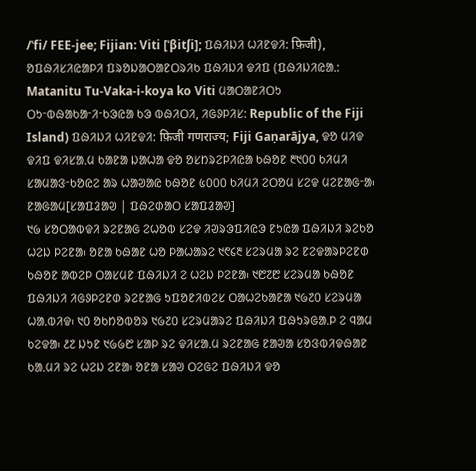/ˈfi/ FEE-jee; Fijian: Viti [ˈβitʃi]; ᱯᱷᱤᱡᱤ ᱦᱤᱱᱫᱤ: फ़िजी), ᱚᱯᱷᱤᱥᱤᱭᱟᱞᱤ ᱯᱨᱚᱡᱟᱛᱟᱱᱛᱨᱤᱠ ᱯᱷᱤᱡᱤ ᱫᱤᱯ (ᱯᱷᱤᱡᱤᱭᱟᱹ: Matanitu Tu-Vaka-i-koya ko Viti ᱢᱟᱛᱟᱱᱤᱛᱩ ᱛᱩᱼᱵᱷᱟᱠᱟᱼᱤᱼᱠᱳᱭᱟ ᱠᱳ ᱵᱷᱤᱛᱤ, ᱤᱜᱽᱞᱤᱥ: Republic of the Fiji Island) ᱯᱷᱤᱡᱤ ᱦᱤᱱᱫᱤ: फ़िजी गणराज्य; Fiji Gaṇarājya, ᱫᱚ ᱢᱤᱫ ᱫᱤᱯ ᱫᱤᱥᱟᱹᱢ ᱠᱟᱱᱟ ᱡᱟᱦᱟ ᱫᱚ ᱚᱥᱴᱨᱮᱞᱤᱭᱟ ᱠᱷᱚᱱ ᱓᱑᱐᱐ ᱠᱤᱢᱤ ᱥᱟᱢᱟᱝᱼᱠᱚᱭᱮ ᱟᱨ ᱦᱟᱣᱟᱭ ᱠᱷᱚᱱ ᱕᱐᱐᱐ ᱠᱤᱢᱤ ᱮᱛᱚᱢ ᱥᱮᱫ ᱢᱮᱱᱟᱜᱼᱟ᱾
ᱱᱟᱜᱟᱢ[ᱥᱟᱯᱲᱟᱣ | ᱯᱷᱮᱰᱟᱛ ᱥᱟᱯᱲᱟᱣ]
᱑᱙ ᱥᱚᱛᱟᱵᱫᱤ ᱨᱮᱱᱟᱜ ᱮᱦᱚᱵ ᱥᱮᱫ ᱤᱣᱨᱳᱯᱤᱭᱳ ᱱᱩᱭᱟ ᱯᱷᱤᱡᱤ ᱨᱮᱠᱚ ᱦᱮᱡ ᱞᱮᱱᱟ᱾ ᱚᱱᱟ ᱠᱷᱟᱱ ᱦᱚ ᱞᱟᱦᱟᱨᱮ ᱑᱖᱔᱓ ᱥᱮᱨᱢᱟ ᱨᱮ ᱱᱮᱫᱟᱨᱞᱮᱱᱰ ᱠᱷᱚᱱ ᱟᱵᱮᱞ ᱛᱟᱥᱢᱱ ᱯᱷᱤᱡᱤ ᱮ ᱦᱮᱡ ᱞᱮᱱᱟ᱾ ᱑᱘᱗᱘ ᱥᱮᱨᱢᱟ ᱠᱷᱚᱱ ᱯᱷᱤᱡᱤ ᱤᱜᱽᱞᱮᱱᱰ ᱨᱮᱱᱟᱜ ᱩᱯᱚᱱᱤᱵᱮᱥ ᱛᱟᱦᱮᱠᱟᱱᱟ ᱑᱙᱗᱐ ᱥᱮᱨᱢᱟ ᱦᱟᱹᱵᱤᱫ᱾ ᱑᱐ ᱚᱠᱴᱚᱵᱚᱨ ᱑᱙᱗᱐ ᱥᱮᱨᱢᱟᱨᱮ ᱯᱷᱤᱡᱤ ᱯᱷᱩᱨᱜᱟᱹᱞ ᱮ ᱧᱟᱢ ᱠᱮᱫᱟ᱾ ᱒᱗ ᱡᱩᱱ ᱑᱙᱙᱘ ᱥᱟᱞ ᱨᱮ ᱫᱤᱥᱟᱹᱢ ᱨᱮᱱᱟᱜ ᱱᱟᱣᱟ ᱥᱚᱝᱵᱤᱫᱷᱟᱱ ᱠᱟᱹᱢᱤ ᱨᱮ ᱦᱮᱡ ᱮᱱᱟ᱾ ᱚᱱᱟ ᱥᱟᱣ ᱛᱮᱜᱮ ᱯᱷᱤᱡᱤ ᱫᱚ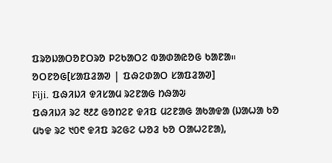ᱯᱨᱚᱡᱟᱛᱚᱱᱛᱨᱚ ᱞᱮᱠᱟᱛᱮ ᱵᱟᱰᱟᱭᱚᱜ ᱠᱟᱱᱟ᱿
ᱚᱛᱱᱚᱜ[ᱥᱟᱯᱲᱟᱣ | ᱯᱷᱮᱰᱟᱛ ᱥᱟᱯᱲᱟᱣ]
Fiji. ᱯᱷᱤᱡᱤ ᱫᱤᱥᱟᱢ ᱨᱮᱱᱟᱜ ᱴᱷᱟᱶ
ᱯᱷᱤᱡᱤ ᱨᱮ ᱓᱒᱒ ᱜᱚᱴᱮᱱ ᱫᱤᱯ ᱢᱮᱱᱟᱜ ᱟᱠᱟᱫᱟ (ᱡᱟᱦᱟ ᱠᱚ ᱢᱩᱫ ᱨᱮ ᱑᱐᱖ ᱫᱤᱯ ᱨᱮᱜᱮ ᱦᱚᱲ ᱠᱚ ᱛᱟᱦᱮᱱᱟ),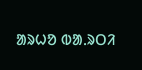ᱟᱨᱦᱚ ᱵᱟᱹᱨᱛᱤ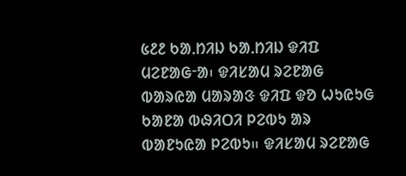᱕᱒᱒ ᱠᱟᱹᱴᱤᱡ ᱠᱟᱹᱴᱤᱡ ᱫᱤᱯ ᱢᱮᱱᱟᱜᱼᱟ᱾ ᱫᱤᱥᱟᱢ ᱨᱮᱱᱟᱜ ᱵᱟᱨᱭᱟ ᱢᱟᱨᱟᱝ ᱫᱤᱯ ᱫᱚ ᱦᱩᱭᱩᱜ ᱠᱟᱱᱟ ᱵᱷᱤᱛᱤ ᱞᱮᱵᱩ ᱟᱨ ᱵᱟᱱᱩᱭᱟ ᱞᱮᱵᱩ᱿ ᱫᱤᱥᱟᱢ ᱨᱮᱱᱟᱜ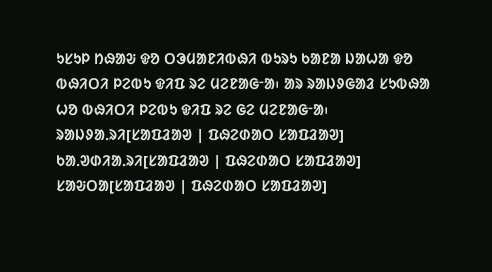ᱩᱥᱩᱞ ᱴᱷᱟᱶ ᱫᱚ ᱛᱳᱢᱟᱱᱤᱵᱷᱤ ᱵᱩᱨᱩ ᱠᱟᱱᱟ ᱡᱟᱦᱟ ᱫᱚ ᱵᱷᱤᱛᱤ ᱞᱮᱵᱩ ᱫᱤᱯ ᱨᱮ ᱢᱮᱱᱟᱜᱼᱟ᱾ ᱟᱨ ᱨᱟᱡᱽᱜᱟᱲ ᱥᱩᱵᱷᱟ ᱦᱚ ᱵᱷᱤᱛᱤ ᱞᱮᱵᱩ ᱫᱤᱯ ᱨᱮ ᱜᱮ ᱢᱮᱱᱟᱜᱼᱟ᱾
ᱨᱟᱡᱽᱟᱹᱨᱤ[ᱥᱟᱯᱲᱟᱣ | ᱯᱷᱮᱰᱟᱛ ᱥᱟᱯᱲᱟᱣ]
ᱠᱟᱹᱣᱰᱤᱟᱹᱨᱤ[ᱥᱟᱯᱲᱟᱣ | ᱯᱷᱮᱰᱟᱛ ᱥᱟᱯᱲᱟᱣ]
ᱥᱟᱶᱛᱟ[ᱥᱟᱯᱲᱟᱣ | ᱯᱷᱮᱰᱟᱛ ᱥᱟᱯᱲᱟᱣ]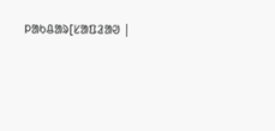ᱞᱟᱠᱪᱟᱨ[ᱥᱟᱯᱲᱟᱣ |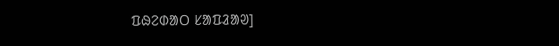ᱯᱷᱮᱰᱟᱛ ᱥᱟᱯᱲᱟᱣ]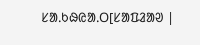ᱥᱟᱹᱠᱷᱭᱟᱹᱛ[ᱥᱟᱯᱲᱟᱣ |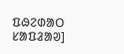ᱯᱷᱮᱰᱟᱛ ᱥᱟᱯᱲᱟᱣ]